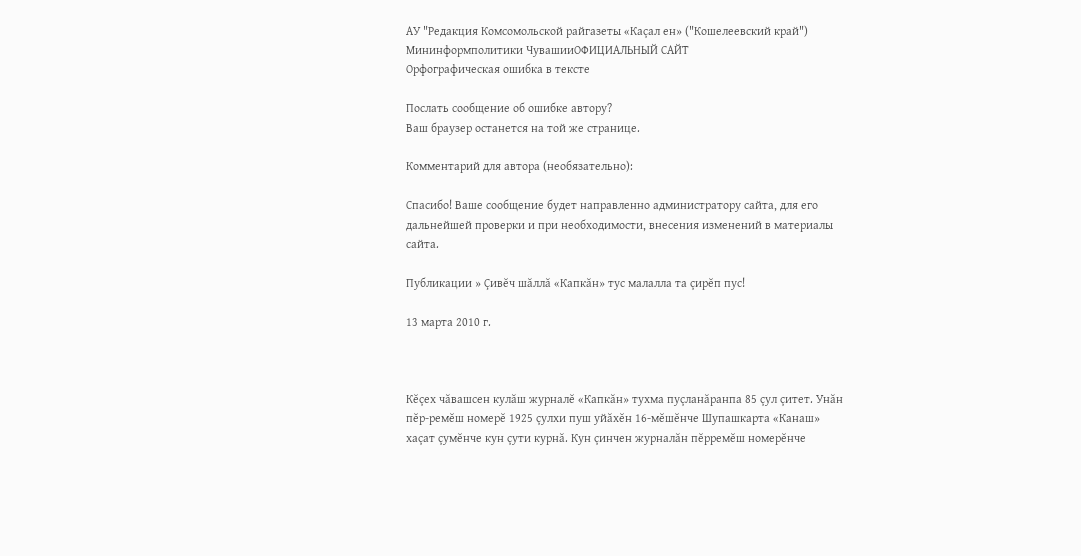АУ "Редакция Комсомольской райгазеты «Каçал ен» ("Кошелеевский край") Мининформполитики ЧувашииОФИЦИАЛЬНЫЙ САЙТ
Орфографическая ошибка в тексте

Послать сообщение об ошибке автору?
Ваш браузер останется на той же странице.

Комментарий для автора (необязательно):

Спасибо! Ваше сообщение будет направленно администратору сайта, для его дальнейшей проверки и при необходимости, внесения изменений в материалы сайта.

Публикации » Çивĕч шăллă «Капкăн» тус малалла та çирĕп пус!

13 марта 2010 г.



Кĕçех чăвашсен кулăш журналĕ «Капкăн» тухма пуçланăранпа 85 çул çитет. Унăн пĕр-ремĕш номерĕ 1925 çулхи пуш уйăхĕн 16-мĕшĕнче Шупашкарта «Канаш» хаçат çумĕнче кун çути курнă. Кун çинчен журналăн пĕрремĕш номерĕнче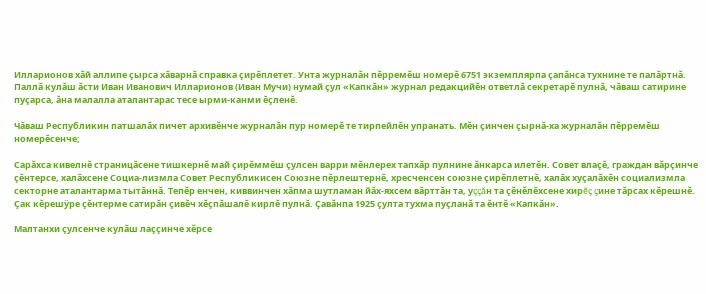Илларионов хăй аллипе çырса хăварнă справка çирĕплетет. Унта журналăн пĕрремĕш номерĕ 6751 экземплярпа çапăнса тухнине те палăртнă. Паллă кулăш ăсти Иван Иванович Илларионов (Иван Мучи) нумай çул «Капкăн» журнал редакцийĕн ответлă секретарĕ пулнă, чăваш сатирине пуçарса, ăна малалла аталантарас тесе ырми-канми ĕçленĕ.

Чăваш Республикин патшалăх пичет архивĕнче журналăн пур номерĕ те тирпейлĕн упранать. Мĕн çинчен çырнă-ха журналăн пĕрремĕш номерĕсенче;

Сарăхса кивелнĕ страницăсене тишкернĕ май çирĕммĕш çулсен варри мĕнлерех тапхăр пулнине ăнкарса илетĕн. Совет влаçĕ, граждан вăрçинче çĕнтерсе, халăхсене Социа-лизмла Совет Республикисен Союзне пĕрлештернĕ, хресченсен союзне çирĕплетнĕ, халăх хуçалăхĕн социализмла секторне аталантарма тытăннă. Тепĕр енчен, киввинчен хăпма шутламан йăх-яхсем вăрттăн та, уççăн та çĕнĕлĕхсене хирĕç çине тăрсах кĕрешнĕ. Çак кĕрешÿре çĕнтерме сатирăн çивĕч хĕçпăшалĕ кирлĕ пулнă. Çавăнпа 1925 çулта тухма пуçланă та ĕнтĕ «Капкăн».

Малтанхи çулсенче кулăш лаççинче хĕрсе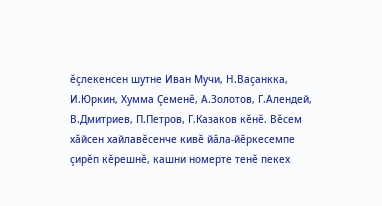ĕçлекенсен шутне Иван Мучи, Н.Ваçанкка, И.Юркин, Хумма Çеменĕ, А.Золотов, Г.Алендей, В.Дмитриев, П.Петров, Г.Казаков кĕнĕ. Вĕсем хăйсен хайлавĕсенче кивĕ йăла-йĕркесемпе çирĕп кĕрешнĕ, кашни номерте тенĕ пекех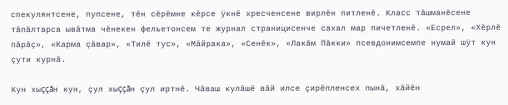спекулянтсене, пупсене, тĕн сĕрĕмне кĕрсе ÿкнĕ хресченсене вирлĕн питленĕ. Класс тăшманĕсене тăпăлтарса ывăтма чĕнекен фельетонсем те журнал страницисенче сахал мар пичетленĕ. «Есрел», «Хĕрлĕ пăрăç», «Карма çăвар», «Тилĕ тус», «Мăйрака», «Сенĕк», «Лакăм Пăкки» псевдонимсемпе нумай шÿт кун çути курнă.

Кун хыççăн кун, çул хыççăн çул иртнĕ. Чăваш кулăшĕ вăй илсе çирĕпленсех пынă, хăйĕн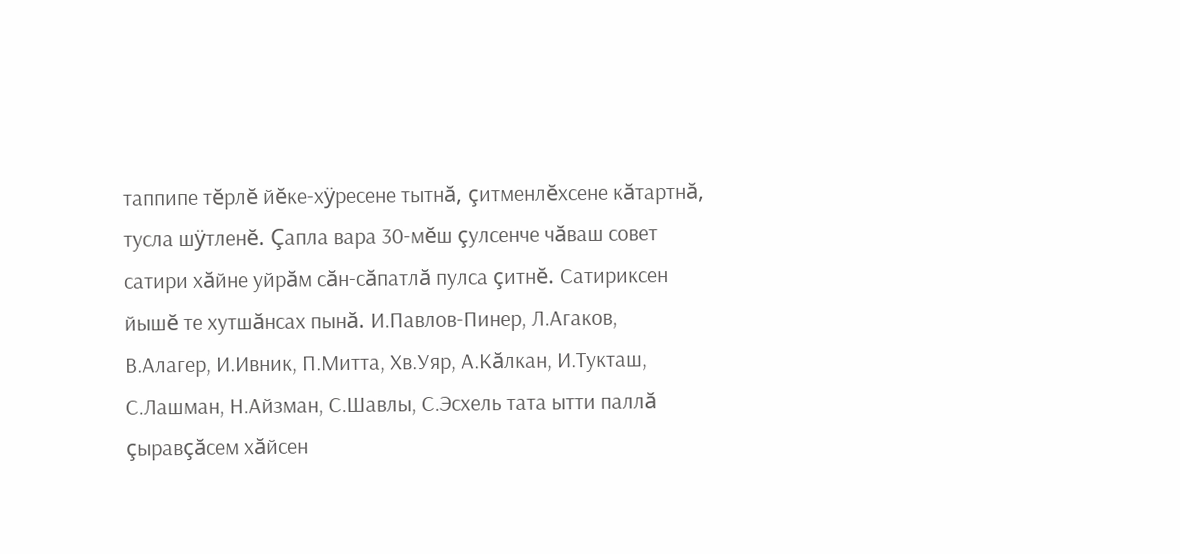таппипе тĕрлĕ йĕке-хÿресене тытнă, çитменлĕхсене кăтартнă, тусла шÿтленĕ. Çапла вара 30-мĕш çулсенче чăваш совет сатири хăйне уйрăм сăн-сăпатлă пулса çитнĕ. Сатириксен йышĕ те хутшăнсах пынă. И.Павлов-Пинер, Л.Агаков, В.Алагер, И.Ивник, П.Митта, Хв.Уяр, А.Кăлкан, И.Тукташ, С.Лашман, Н.Айзман, С.Шавлы, С.Эсхель тата ытти паллă çыравçăсем хăйсен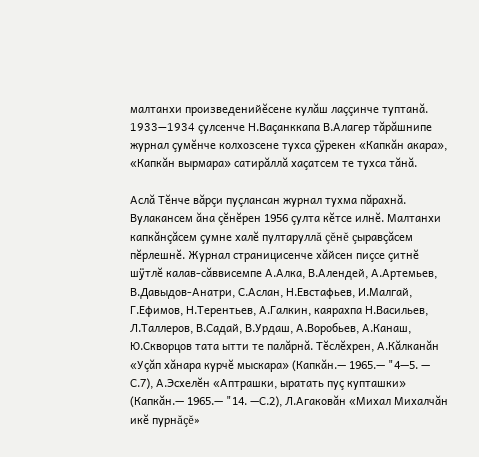малтанхи произведенийĕсене кулăш лаççинче туптанă. 1933—1934 çулсенче Н.Ваçанккапа В.Алагер тăрăшнипе журнал çумĕнче колхозсене тухса çÿрекен «Капкăн акара», «Капкăн вырмара» сатирăллă хаçатсем те тухса тăнă.

Аслă Тĕнче вăрçи пуçлансан журнал тухма пăрахнă. Вулакансем ăна çĕнĕрен 1956 çулта кĕтсе илнĕ. Малтанхи капкăнçăсем çумне халĕ пултаруллă çĕнĕ çыравçăсем пĕрлешнĕ. Журнал страницисенче хăйсен пиçсе çитнĕ шÿтлĕ калав-сăввисемпе А.Алка, В.Алендей, А.Артемьев, В.Давыдов-Анатри, С.Аслан, Н.Евстафьев, И.Малгай, Г.Ефимов, Н.Терентьев, А.Галкин, каярахпа Н.Васильев, Л.Таллеров, В.Садай, В.Урдаш, А.Воробьев, А.Канаш, Ю.Скворцов тата ытти те палăрнă. Тĕслĕхрен, А.Кăлканăн «Уçăп хăнара курчĕ мыскара» (Капкăн.— 1965.— "4—5. — С.7), А.Эсхелĕн «Аптрашки, ыратать пуç купташки» (Капкăн.— 1965.— "14. —С.2), Л.Агаковăн «Михал Михалчăн икĕ пурнăçĕ»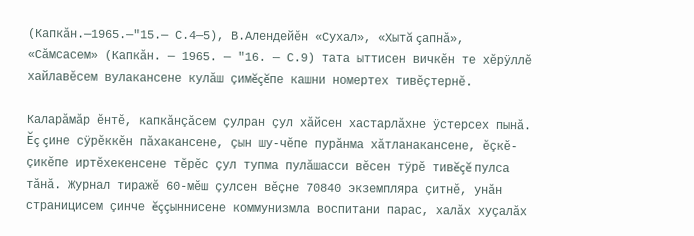(Капкăн.—1965.—"15.— С.4—5), В.Алендейĕн «Сухал», «Хытă çапнă», «Сăмсасем» (Капкăн. — 1965. — "16. — С.9) тата ыттисен вичкĕн те хĕрÿллĕ хайлавĕсем вулакансене кулăш çимĕçĕпе кашни номертех тивĕçтернĕ.

Каларăмăр ĕнтĕ, капкăнçăсем çулран çул хăйсен хастарлăхне ÿстерсех пынă. Ĕç çине сÿрĕккĕн пăхакансене, çын шу-чĕпе пурăнма хăтланакансене, ĕçкĕ-çикĕпе иртĕхекенсене тĕрĕс çул тупма пулăшасси вĕсен тÿрĕ тивĕçĕ пулса тăнă. Журнал тиражĕ 60-мĕш çулсен вĕçне 70840 экземпляра çитнĕ, унăн страницисем çинче ĕççыннисене коммунизмла воспитани парас, халăх хуçалăх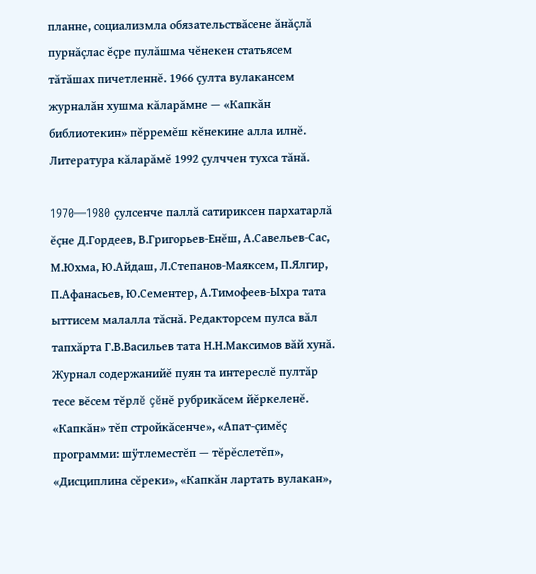планне, социализмла обязательствăсене ăнăçлă пурнăçлас ĕçре пулăшма чĕнекен статьясем тăтăшах пичетленнĕ. 1966 çулта вулакансем журналăн хушма кăларăмне — «Капкăн библиотекин» пĕрремĕш кĕнекине алла илнĕ. Литература кăларăмĕ 1992 çулччен тухса тăнă.

1970—1980 çулсенче паллă сатириксен пархатарлă ĕçне Д.Гордеев, В.Григорьев-Енĕш, А.Савельев-Сас, М.Юхма, Ю.Айдаш, Л.Степанов-Маяксем, П.Ялгир, П.Афанасьев, Ю.Сементер, А.Тимофеев-Ыхра тата ыттисем малалла тăснă. Редакторсем пулса вăл тапхăрта Г.В.Васильев тата Н.Н.Максимов вăй хунă. Журнал содержанийĕ пуян та интереслĕ пултăр тесе вĕсем тĕрлĕ çĕнĕ рубрикăсем йĕркеленĕ. «Капкăн» тĕп стройкăсенче», «Апат-çимĕç программи: шÿтлеместĕп — тĕрĕслетĕп», «Дисциплина сĕреки», «Капкăн лартать вулакан»,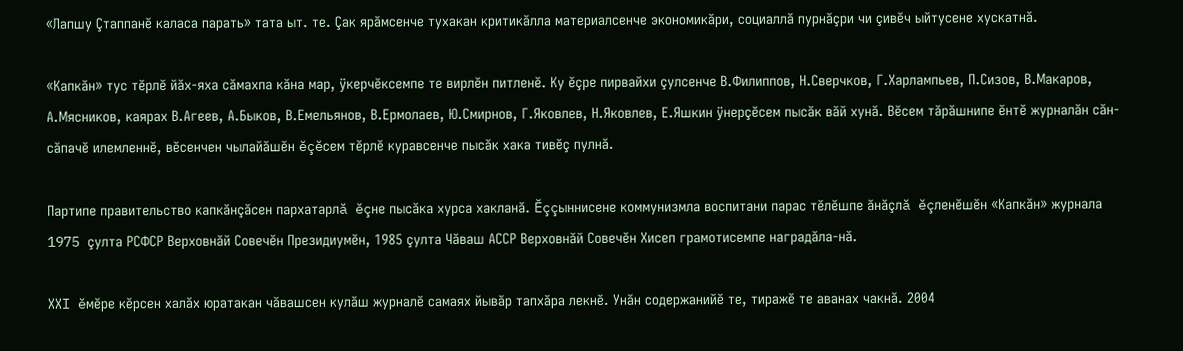«Лапшу Çтаппанĕ каласа парать» тата ыт. те. Çак ярăмсенче тухакан критикăлла материалсенче экономикăри, социаллă пурнăçри чи çивĕч ыйтусене хускатнă.

«Капкăн» тус тĕрлĕ йăх-яха сăмахпа кăна мар, ÿкерчĕксемпе те вирлĕн питленĕ. Ку ĕçре пирвайхи çулсенче В.Филиппов, Н.Сверчков, Г.Харлампьев, П.Сизов, В.Макаров, А.Мясников, каярах В.Агеев, А.Быков, В.Емельянов, В.Ермолаев, Ю.Смирнов, Г.Яковлев, Н.Яковлев, Е.Яшкин ÿнерçĕсем пысăк вăй хунă. Вĕсем тăрăшнипе ĕнтĕ журналăн сăн-сăпачĕ илемленнĕ, вĕсенчен чылайăшĕн ĕçĕсем тĕрлĕ куравсенче пысăк хака тивĕç пулнă.

Партипе правительство капкăнçăсен пархатарлă ĕçне пысăка хурса хакланă. Ĕççыннисене коммунизмла воспитани парас тĕлĕшпе ăнăçлă ĕçленĕшĕн «Капкăн» журнала 1975 çулта РСФСР Верховнăй Совечĕн Президиумĕн, 1985 çулта Чăваш АССР Верховнăй Совечĕн Хисеп грамотисемпе наградăла-нă.

ХХI ĕмĕре кĕрсен халăх юратакан чăвашсен кулăш журналĕ самаях йывăр тапхăра лекнĕ. Унăн содержанийĕ те, тиражĕ те аванах чакнă. 2004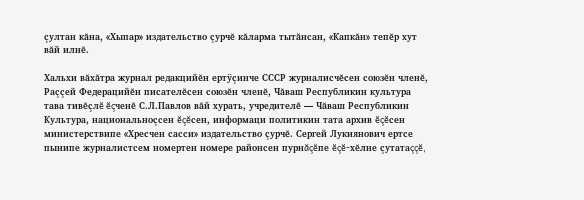çултан кăна, «Хыпар» издательство çурчĕ кăларма тытăнсан, «Капкăн» тепĕр хут вăй илнĕ.

Хальхи вăхăтра журнал редакцийĕн ертÿçинче СССР журналисчĕсен союзĕн членĕ, Раççей Федерацийĕн писателĕсен союзĕн членĕ, Чăваш Республикин культура тава тивĕçлĕ ĕçченĕ С.Л.Павлов вăй хурать, учредителĕ — Чăваш Республикин Культура, национальноçсен ĕçĕсен, информаци политикин тата архив ĕçĕсен министерствипе «Хресчен сасси» издательство çурчĕ. Сергей Лукиянович ертсе пынипе журналистсем номертен номере районсен пурнăçĕпе ĕçĕ-хĕлне çутатаççĕ,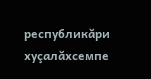республикăри хуçалăхсемпе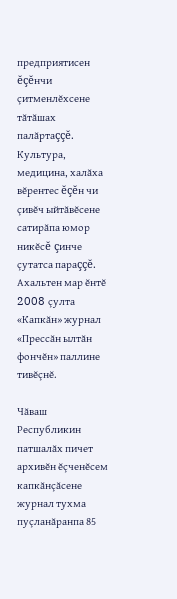предприятисен ĕçĕнчи çитменлĕхсене тăтăшах палăртаççĕ. Культура, медицина, халăха вĕрентес ĕçĕн чи çивĕч ыйтăвĕсене сатирăпа юмор никĕсĕ çинче çутатса параççĕ. Ахальтен мар ĕнтĕ 2008 çулта «Капкăн» журнал «Прессăн ылтăн фончĕн» паллине тивĕçнĕ.

Чăваш Республикин патшалăх пичет архивĕн ĕçченĕсем капкăнçăсене журнал тухма пуçланăранпа 85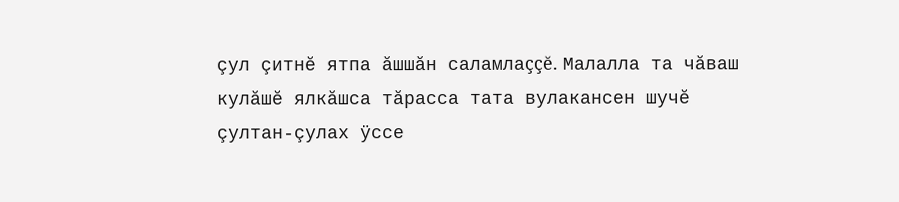çул çитнĕ ятпа ăшшăн саламлаççĕ. Малалла та чăваш кулăшĕ ялкăшса тăрасса тата вулакансен шучĕ çултан-çулах ÿссе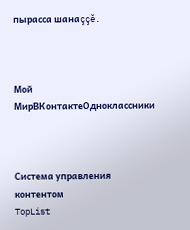пырасса шанаççĕ.



Мой МирВКонтактеОдноклассники



Система управления контентом
TopList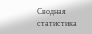Сводная статистика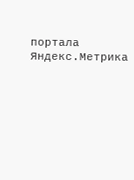портала Яндекс.Метрика